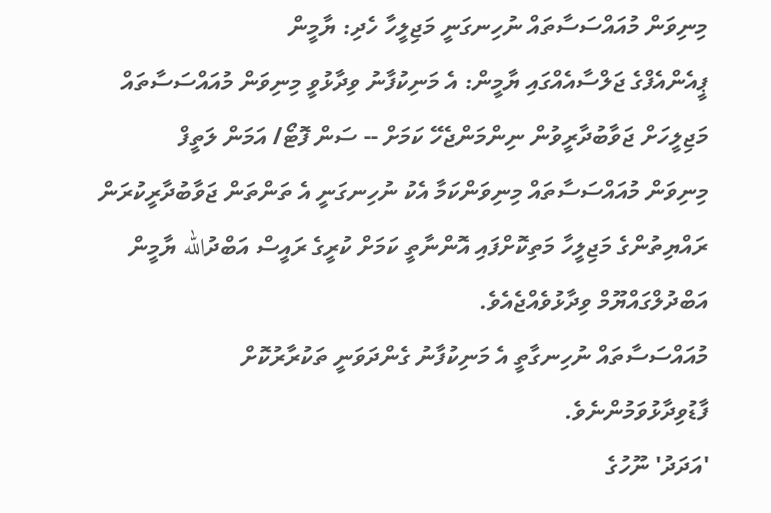މިނިވަން މުއައްސަސާތައް ނުހިނގަނީ މަޖިލީހާ ހެދި: ޔާމީން
ޕީއެންއެފްގެ ޖަލްސާއެއްގައި ޔާމީން: އެ މަނިކުފާނު ވިދާޅުވީ މިނިވަން މުއައްސަސާތައް މަޖިލީހަށް ޖަވާބުދާރީވުން ނިންމަންޖެހޭ ކަމަށް -- ސަން ފޮޓޯ/ އަމަން ލަތީފް
މިނިވަން މުއައްސަސާތައް މިނިވަންކަމާ އެކު ނުހިނގަނީ އެ ތަންތަން ޖަވާބުދާރީކުރަން ރައްޔިތުންގެ މަޖިލީހާ މަތިކޮށްފައި އޮންނާތީ ކަމަށް ކުރީގެ ރައީސް އަބްދުالله ޔާމީން އަބްދުލްގައްޔޫމް ވިދާޅުވެއްޖެއެވެ.
މުއައްސަސާތައް ނުހިނގާތީ އެ މަނިކުފާނު ގެންދަވަނީ ތަކުރާރުކޮށް ފާޑުވިދާޅުވަމުންނެވެ.
'އަދަދު' ނޫހުގެ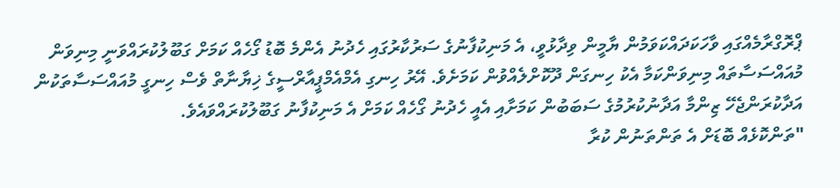ޕްރޮގްރާމެއްގައި ވާހަކަދައްކަވަމުން ޔާމީން ވިދާޅުވީ، އެ މަނިކުފާނުގެ ސަރުކާރުގައި ހެދުނު އެންމެ ބޮޑު ގޯހެއް ކަމަށް ގަބޫލުކުރައްވަނީ މިނިވަން މުއައްސަސާތައް މިނިވަންކަމާ އެކު ހިނގަން ދޫކޮށްލެއްވުން ކަމަށެވެ. އޭރު ހިނގި އެމްއެމްޕީއާރްސީގެ ޚިޔާނާތް ވެސް ހިނގީ މުއައްސަސާތަކުން އަދާކުރަންޖެހޭ ޒިންމާ އަދާނުކުރުމުގެ ސަބަބުން ކަމަށާއި އެއީ ހެދުނު ގޯހެއް ކަމަށް އެ މަނިކުފާނު ގަބޫލުކުރައްވައެވެ.
"ތަންކޮޅެއް ބޮޑަށް އެ ތަންތަނުން ކުރާ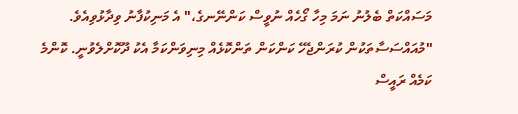މަސައްކަތް ބެލުނު ނަމަ މިހާ ގޯހެއް ނުވީސް ކަންނޭނގެ،" އެ މަނިކުފާނު ވިދާޅުވިއެވެ.
"މުއައްސަސާތަކުން ކުރަންޖެހޭ ކަންކަން ތަންކޮޅެއް މިނިވަންކަމާ އެކު ދޫކޮށްލެވުނީ. ކޮންމެ ކަމެއް ރައީސް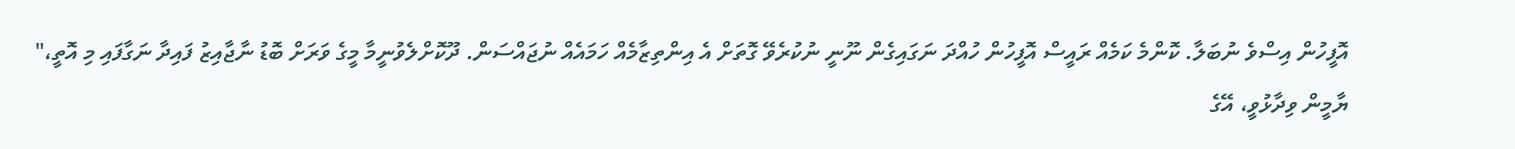އޮފީހުން އިސްވެ ނުބަލާ. ކޮންމެ ކަމެއް ރައީސް އޮފީހުން ހުއްދަ ނަގައިގެން ނޫނީ ނުކުރެވޭ ގޮތަށް އެ އިންތިޒާމެއް ހަމައެއް ނުޖައްސަން. ދޫކޮށްލެވުނީމާ މީގެ ވަރަށް ބޮޑު ނާޖާއިޒު ފައިދާ ނަގާފައި މި އޮތީ،"
ޔާމީން ވިދާޅުވީ، އޭގެ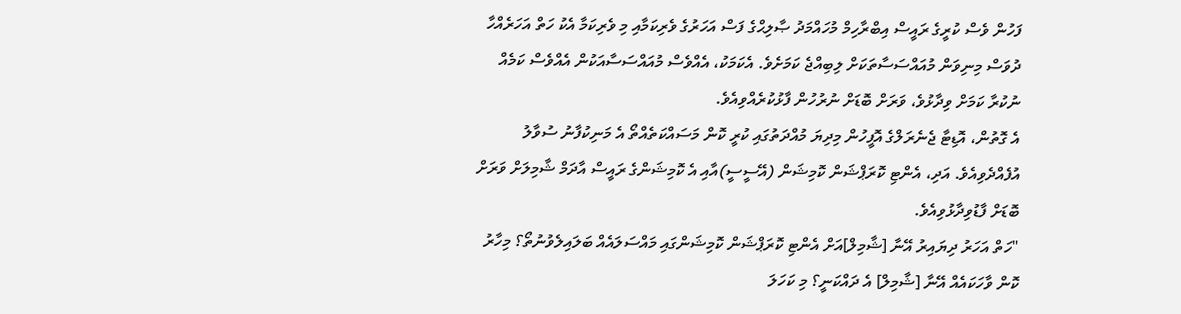ފަހުން ވެސް ކުރީގެ ރައީސް އިބްރާހިމް މުހައްމަދު ޞާލިޙްގެ ފަސް އަހަރުގެ ވެރިކަމާއި މި ވެރިކަމާ އެކު ހަތް އަހަރެއްހާ ދުވަސް މިނިވަން މުއައްސަސާތަކަށް ލިބިއްޖެ ކަމަށެވެ. އެކަމަކު، އެއްވެސް މުއައްސަސާއަކުން އެއްވެސް ކަމެއް ނުކުރާ ކަމަށް ވިދާޅުވެ، ވަރަށް ބޮޑަށް ނުރުހުން ފާޅުކުރެއްވިއެވެ.
އެ ގޮތުން، އޮޑިޓާ ޖެނެރަލްގެ އޮފީހުން މިދިޔަ މުއްދަތުގައި ކުރީ ކޮން މަސައްކަތެއްތޯ އެ މަނިކުފާނު ސުވާލު އުފެއްދެވިއެވެ. އަދި، އެންޓި ކޮރަޕްޝަން ކޮމިޝަން (އޭސީސީ)އާއި އެ ކޮމިޝަންގެ ރައީސް އާދަމް ޝާމިލަށް ވަރަށް ބޮޑަށް ފާޑުވިދާޅުވިއެވެ.
"ހަތް އަހަރު ދިޔައިރު އޭނާ [ޝާމިލް]އަށް އެންޓި ކޮރަޕްޝަން ކޮމިޝަންގައި މައްސަލައެއް ބަލައިލެވުނުތޯ؟ މިހާރު ކޮން ވާހަކައެއް އޭނާ [ޝާމިލް] އެ ދައްކަނީ؟ މި ކަހަލަ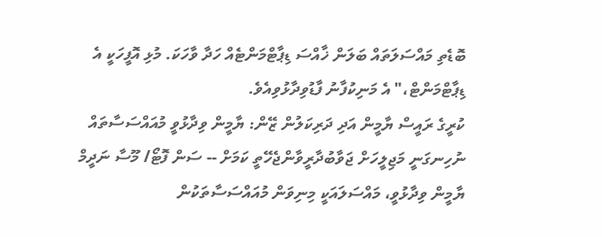ބޮޑެތި މައްސަލަތައް ބަލަން ޚާއްސަ ޑިޕާޓްމަންޓެއް ހަދާ ވާހަކަ. މުޅި އޮފީހަކީ އެ ޑިޕާޓްމަންޓް،" އެ މަނިކުފާނު ފާޑުވިދާޅުވިއެވެ.
ކުރީގެ ރައީސް ޔާމީން އަދި ދަރިކަލުން ޒޭން: ޔާމީން ވިދާޅުވީ މުއައްސަސާތައް ނުހިނގަނީ މަޖިލީހަށް ޖަވާބުދާރީވާންޖެހޭތީ ކަމަށް -- ސަން ފޮޓޯ/ މޫސާ ނަދީމް
ޔާމީން ވިދާޅުވީ، މައްސަލައަކީ މިނިވަން މުއައްސަސާތަކުން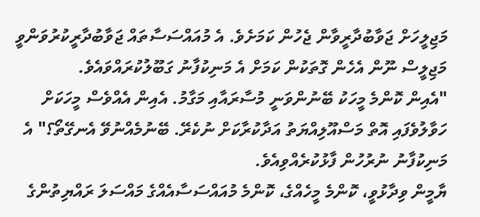މަޖިލީހަށް ޖަވާބުދާރީވާން ޖެހުން ކަމަށެވެ. އެ މުއައްސަސާތައް ޖަވާބުދާރީކުރުވަންވީ މަޖިލީސް ނޫން އެހެން ގޮތަކުން ކަމަށް އެ މަނިކުފާނު ގަބޫލުކުރައްވައެވެ.
"އެއިން ކޮންމެ މީހަކު ބޭނުންވަނީ މުސާރައާއި މަގާމު. އެއިން އެއްވެސް މީހަކަށް ހަވާލުވެފައި އޮތް މަސްއޫލިއްޔަތު އަދާކުރާކަށް ނުކެރޭ. ބޭނުމެއްނުވޭ އެނގޭތޯ؟" އެ މަނިކުފާނު ނުރުހުން ފާޅުކުރެއްވިއެވެ.
ޔާމީން ވިދާޅުވީ، ކޮންމެ މީހެއްގެ، ކޮންމެ މުއައްސަސާއެއްގެ މައްސަލަ ރައްޔިތުންގެ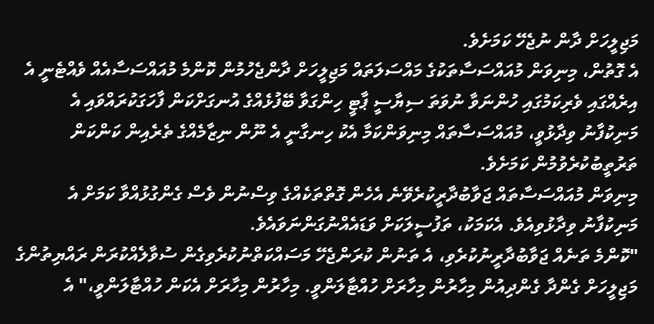މަޖިލީހަށް ދާން ނުޖެހޭ ކަމަށެވެ.
އެ ގޮތުން، މިނިވަން މުއައްސަސާތަކުގެ މައްސަލަތައް މަޖިލީހަށް ދާންޖެހުމުން ކޮންމެ މުއައްސަސާއެއް ވެއްޓެނީ އެ އިރެއްގައި ވެރިކަމުގައި ހުންނަވާ ނުވަތަ ސިޔާސީ ޕާޓީ ހިންގަވާ ބޭފުޅެއްގެ އުނގަށްކަން ފާހަގަކުރައްވައި އެ މަނިކުފާނު ވިދާޅުވީ، މުއައްސަސާތައް މިނިވަންކަމާ އެކު ހިނގާނީ އެ ނޫން ނިޒާމެއްގެ ތެރެއިން ކަންކަން ތަރުތީބުކުރެވުމުން ކަމަށެވެ.
މިނިވަން މުއައްސަސާތައް ޖަވާބުދާރީކުރެވޭނެ އެހެން ގޮތްތަކެއްގެ ވިސްނުން ވެސް ގެންގުޅުއްވާ ކަމަށް އެ މަނިކުފާނު ވިދާޅުވިއެވެ. އެކަމަކު، ތަފުސީލަކަށް ވަޑައެއްނުގަންނަވައެވެ.
"ކޮންމެ ތަނެއް ޖަވާބުދާރީނުކުރެވި، އެ ތަނުން ކުރަންޖެހޭ މަސައްކަތްނުކުރެވިގެން ސުވާލެއްކުރަން ރައްޔިތުންގެ މަޖިލީހަށް ގެންދާ ގެންދިއުން މިހާރުން މިހާރަށް ހުއްޓާލަންވީ. މިހާރުން މިހާރަށް އެކަން ހުއްޓާލަންވީ،" އެ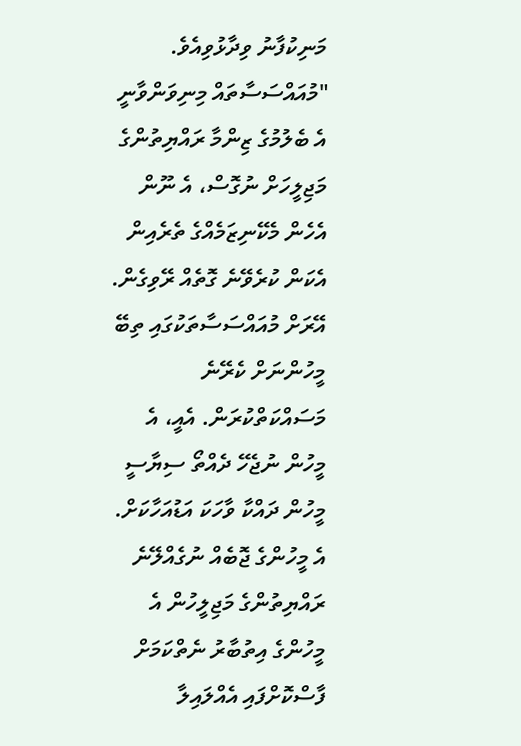މަނިކުފާނު ވިދާޅުވިއެވެ.
"މުއައްސަސާތައް މިނިވަންވާނީ އެ ބެލުމުގެ ޒިންމާ ރައްޔިތުންގެ މަޖިލީހަށް ނުގޮސް، އެ ނޫން އެހެން މެކޭނިޒަމެއްގެ ތެރެއިން އެކަން ކުރެވޭނެ ގޮތެއް ރޭވިގެން. އޭރަށް މުއައްސަސާތަކުގައި ތިބޭ މީހުންނަށް ކެރޭނެ މަސައްކަތްކުރަން. އެއީ، އެ މީހުން ނުޖެހޭ ދެއްތޯ ސިޔާސީ މީހުން ދައްކާ ވާހަކަ އަޑުއަހާކަށް. އެ މީހުންގެ ޖޮބެއް ނުގެއްލޭނެ ރައްޔިތުންގެ މަޖިލީހުން އެ މީހުންގެ އިތުބާރު ނެތްކަމަށް ފާސްކޮށްފައި އެއްލައިލާ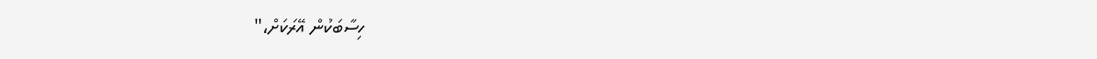ހިސާބަކުން އޭރަކަށް،"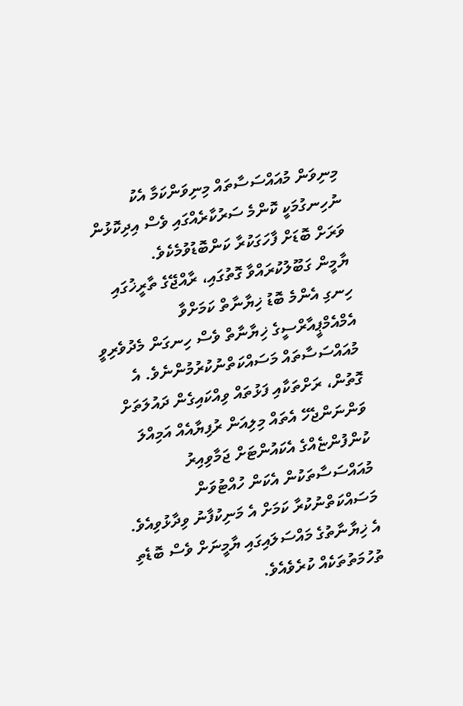މިނިވަން މުއައްސަސާތައް މިނިވަންކަމާ އެކު ނުހިނގުމަކީ ކޮންމެ ސަރުކާރެއްގައި ވެސް އިދިކޮޅުން ވަރަށް ބޮޑަށް ފާހަގަކުރާ ކަންބޮޑުވުމެކެވެ.
ޔާމީން ގަބޫލުކުރައްވާ ގޮތުގައި، ރާއްޖޭގެ ތާރީޚުގައި ހިނގި އެންމެ ބޮޑު ޚިޔާނާތް ކަމަށްވާ އެމްއެމްޕީއާރްސީގެ ޚިޔާނާތް ވެސް ހިނގަން މެދުވެރިވީ މުއައްސަސާތައް މަސައްކަތްނުކުރުމުންނެވެ. އެ ގޮތުން، ރަށްތަކާއި ފަޅުތައް ވިއްކައިގެން ދައުލަތަށް ވަންނަންޖެހޭ އެތައް މިލިއަން ރުފިޔާއެއް އަމިއްލަ ކުންފުންޏެއްގެ އެކައުންޓަށް ޖަމާވިއިރު މުއައްސަސާތަކުން އެކަން ހުއްޓުވަން މަސައްކަތްނުކުރާ ކަމަށް އެ މަނިކުފާނު ވިދާޅުވިއެވެ.
އެ ޚިޔާނާތުގެ މައްސަލައިގައި ޔާމީނަށް ވެސް ބޮޑެތި ތުހުމަތުތަކެއް ކުރެވެއެވެ.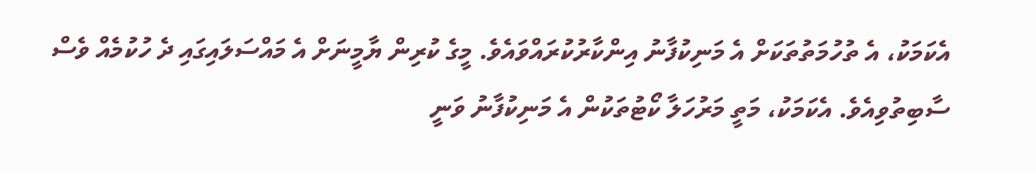އެކަމަކު، އެ ތުހުމަތުތަކަށް އެ މަނިކުފާނު އިންކާރުކުރައްވައެވެ. މީގެ ކުރިން ޔާމީނަށް އެ މައްސަލައިގައި ދެ ހުކުމެއް ވެސް ސާބިތުވިއެވެ. އެކަމަކު، މަތީ މަރުހަލާ ކޯޓުތަކުން އެ މަނިކުފާނު ވަނީ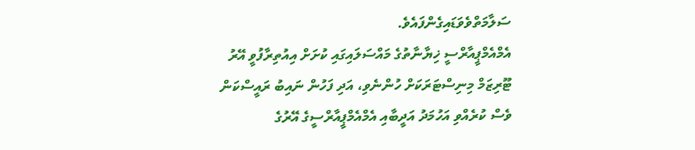ސަލާމަތްވެވަޑައިގެންފައެވެ.
އެމްއެމްޕީއާރްސީ ޚިޔާނާތުގެ މައްސަލައިގައި ކުށަށް އިއުތިރާފުވީ އޭރު ޓޫރިޒަމް މިނިސްޓަރަކަށް ހުންނެވި، އަދި ފަހުން ނައިބު ރައީސްކަން ވެސް ކުރެއްވި އަހުމަދު އަދީބާއި އެމްއެމްޕީއާރްސީގެ އޭރުގެ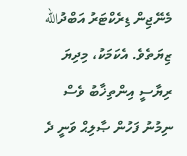މެނޭޖިން ޑިރެކްޓަރު އަބްދުالله ޒިޔަތެވެ. އެކަމަކު، މިދިޔަ ރިޔާސީ އިންތިޚާބު ވެސް ނިމުނު ފަހުން ޞާލިޙް ވަނީ ދެ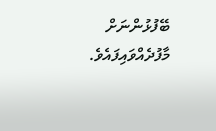ބޭފުޅުންނަށް މާފުދެއްވައިފައެވެ.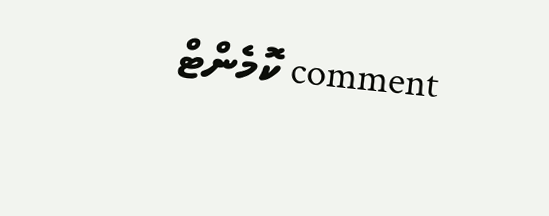comment ކޮމެންޓް